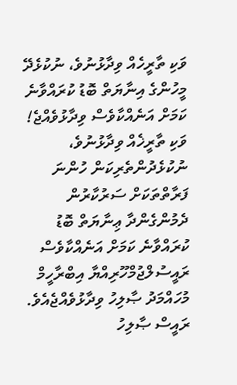ވަކި ތާރީހެއް ވިދާޅުނުވެ، ނުކުޅެދޭ މީހުންގެ އިނާޔަތް ބޮޑު ކުރައްވާނެ ކަމަށް އަނެއްކާވެސް ވިދާޅުވެއްޖެ!
ވަކި ތާރީޚެއް ވިދާޅުނުވެ، ނުކުޅެދުންތެރިކަން ހުންނަ ފަރާތްތަކަށް ސަރުކާރުން ދެމުންގެންދާ ޢިނާޔަތް ބޮޑު ކުރައްވާނެ ކަމަށް އަނެއްކާވެސް ރައީސުލްޖުމްހޫރިއްޔާ އިބްރާހީމް މުހައްމަދު ޞާލިހު ވިދާޅުވެއްޖެއެވެ.
ރައީސް ޞާލިހު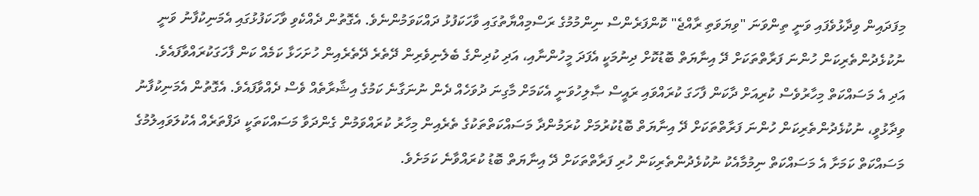މިފަދައިން ވިދާޅުވެފައި ވަނީ ތިންވަނަ "ވިޔަވަތި ރާއްޖެ" ކޮންފަރެންސް ނިންމުމުގެ ރަސްމިއްޔާތުގައި ވާހަކަފުޅު ދައްކަވަމުންނެވެ. އެގޮތުން ދެއްކެވި ވާހަކަފުޅުގައި އެމަނިކުފާނު ވަނީ ނުކުޅެދުންތެރިކަން ހުންނަ ފަރާތްތަކަށް ދޭ އިނާޔަތް ބޮޑުކޮށް ދިނުމަކީ އެފަދަ މީހުންނާއި، އަދި ކުދިންގެ ބެލެނިވެރިން ދޭތެރެ ދޭތެރެއިން ހުށަހަޅާ ކަމެއް ކަން ފާހަގަކުރައްވާފައެވެ.
އަދި އެ މަސައްކަތް މިހާރުވެސް ކުރިއަށް ދާކަން ފާހަގަ ކުރައްވައި ރައީސް ޞާލިހުވަނީ އެކަމަށް މާގިނަ ދުވަހެއް ދެން ނުނަގާނެ ކަމުގެ އިޝާރާތެއް ވެސް ދެއްވާފައެވެ. އެގޮތުން އެމަނިކުފާނު ވިދާޅުވީ، ނުކުޅެދުންތެރިކަން ހުންނަ ފަރާތްތަކަށް ދޭ އިނާޔަތް ބޮޑުކުރުމަށް ކުރަމުންދާ މަސައްކަތްތަކުގެ ތެރެއިން މިހާރު ކުރައްވަމުން ގެންދަވާ މަސައްކަތަކީ ދަފްތަރެއް އެކުލަވައިލުމުގެ މަސައްކަތް ކަމަށާ އެ މަސައްކަތް ނިމުމާއެކު ނުކުޅެދުންތެރިކަން ހުރި ފަރާތްތަކަށް ދޭ އިނާޔަތް ބޮޑު ކުރައްވާނެ ކަމަށެވެ.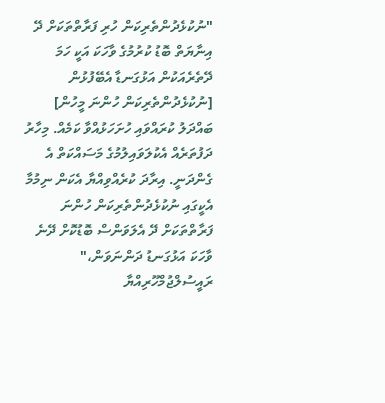"ނުކުޅެދުންތެރިކަން ހުރި ފަރާތްތަކަށް ދޭ އިނާޔަތް ބޮޑު ކުރުމުގެ ވާހަކަ އަކީ ހަމަ ދޭތެރެއަކުން އަޅުގަނޑާ އެބޭފުޅުން [ނުކުޅެދުންތެރިކަން ހުންނަ މީހުން] ބައްދަލު ކުރައްވައި ހުށަހަޅުއްވާ ކަމެއް. މިހާރު ދަފުތަރެއް އެކުލަވައިލުމުގެ މަސައްކަތް އެ ގެންދަނީ. އިރާދަ ކުރެއްވިއްޔާ އެކަން ނިމުމާ އެކީގައި ނުކުޅެދުންތެރިކަން ހުންނަ ފަރާތްތަކަށް ދޭ އެލަވަންސް ބޮޑުކޮށް ދޭނެ ވާހަކަ އަޅުގަނޑު ދަންނަވަން،"
ރައީސުލްޖުމްހޫރިއްޔާ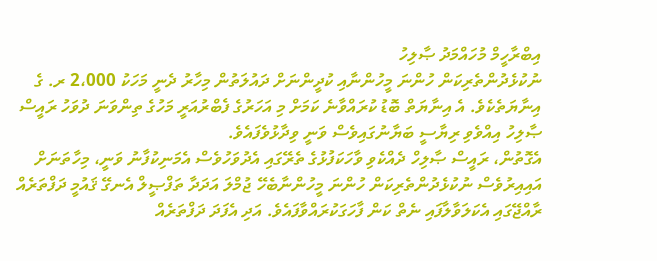އިބްރާހީމް މުހައްމަދު ޞާލިހު
ނުކުޅެދުންތެރިކަން ހުންނަ މީހުންނާއި ކުދީންނަށް ދައުލަތުން މިހާރު ދެނީ މަހަކު 2،000 ރ. ގެ އިނާޔަތެކެވެ. އެ އިނާޔަތް ބޮޑު ކުރައްވާނެ ކަމަށް މި އަހަރުގެ ފެބްރުއަރީ މަހުގެ ތިންވަނަ ދުވަހު ރައީސް ޞާލިހު އިއްވެވި ރިޔާސީ ބަޔާނުގައިވެސް ވަނީ ވިދާޅުވެފައެވެ.
އެގޮތުން، ރައީސް ޞާލިހް ދެއްކެވި ވާހަކަފުޅުގެ ތެރޭގައި އެދުވަހުވެސް އެމަނިކުފާނު ވަނީ، މިހާތަނަށް އައިއިރުވެސް ނުކުޅެދުންތެރިކަން ހުންނަ މީހުންނާބެހޭ ޖުމްލަ އަދަދާ ތަފްޞީލް އެނގޭ ޤައުމީ ދަފްތަރެއް ރާއްޖޭގައި އެކަލަވާލާފައި ނެތް ކަން ފާހަގަކުރައްވާފައެވެ. އަދި އެފަދަ ދަފްތަރެއް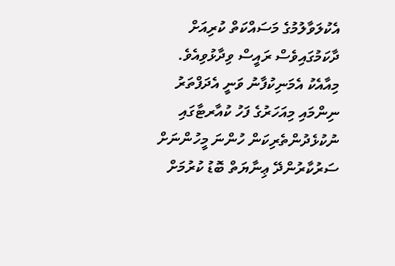އެކުލަވާލުމުގެ މަސައްކަތް ކުރިއަށް ދާކަމުގައިވެސް ރައީސް ވިދާޅުވިއެވެ.
މިއާއެކު އެމަނިކުފާނު ވަނީ އެދަފްތަރު ނިންމައި މިއަހަރުގެ ފަހު ކުއާރޓާގައި ނުކުޅެދުންތެރިކަން ހުންނަ މީހުންނަށް ސަރުކާރުންދޭ ޢިނާޔަތް ބޮޑު ކުރުމަށް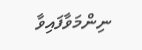ނިންމަވާފައިވާ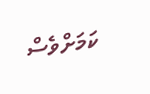ކަމަށްވެސް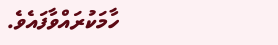ހާމަކުރައްވާފައެވެ.